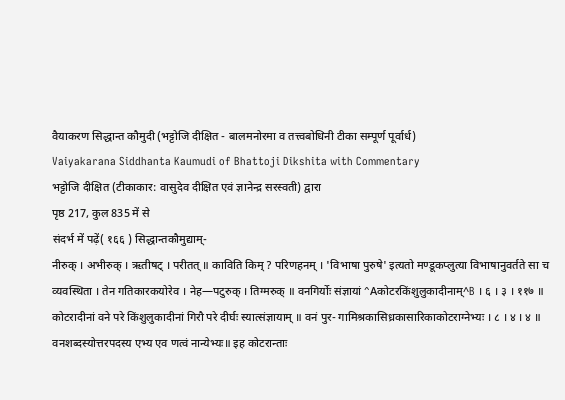वैयाकरण सिद्धान्त कौमुदी (भट्टोजि दीक्षित - बालमनोरमा व तत्त्वबोधिनी टीका सम्पूर्ण पूर्वार्ध)
Vaiyakarana Siddhanta Kaumudi of Bhattoji Dikshita with Commentary
भट्टोजि दीक्षित (टीकाकार: वासुदेव दीक्षित एवं ज्ञानेन्द्र सरस्वती) द्वारा
पृष्ठ 217, कुल 835 में से
संदर्भ में पढ़ें( १६६ ) सिद्धान्तकौमुद्याम्-
नीरुक् । अभीरुक् । ऋतीषट् । परीतत् ॥ काविति किम् ? परिणहनम् । 'विभाषा पुरुषे' इत्यतो मण्डूकप्लुत्या विभाषानुवर्तते सा च व्यवस्थिता । तेन गतिकारकयोरेव । नेह—पटुरुक् । तिग्मरुक् ॥ वनगिर्योः संज्ञायां ^Aकोटरकिंशुलुकादीनाम्^B । ६ । ३ । ११७ ॥ कोटरादीनां वने परे किंशुलुकादीनां गिरौ परे दीर्घः स्यात्संज्ञायाम् ॥ वनं पुर- गामिश्रकासिध्रकासारिकाकोटराग्नेभ्यः । ८ । ४ । ४ ॥ वनशब्दस्योत्तरपदस्य एभ्य एव णत्वं नान्येभ्यः॥ इह कोटरान्ताः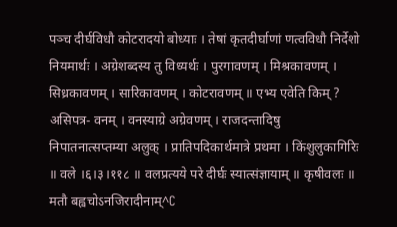पञ्च दीर्घविधौ कोटरादयो बोध्याः । तेषां कृतदीर्घाणां णत्वविधौ निर्देशो नियमार्थः । अग्रेशब्दस्य तु विध्यर्थः । पुरगावणम् । मिश्रकावणम् । सिध्रकावणम् । सारिकावणम् । कोटरावणम् ॥ एभ्य एवेति किम् ? असिपत्र- वनम् । वनस्याग्रे अग्रेवणम् । राजदन्तादिषु निपातनात्सप्तम्या अलुक् । प्रातिपदिकार्थमात्रे प्रथमा । किंशुलुकागिरिः ॥ वले ।६।३।११८ ॥ वलप्रत्यये परे दीर्घः स्यात्संज्ञायाम् ॥ कृषीवलः ॥ मतौ बह्वचोऽनजिरादीनाम्^C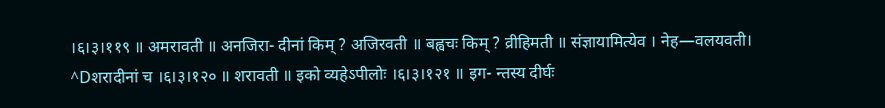।६।३।११९ ॥ अमरावती ॥ अनजिरा- दीनां किम् ? अजिरवती ॥ बह्वचः किम् ? व्रीहिमती ॥ संज्ञायामित्येव । नेह—वलयवती। ^Dशरादीनां च ।६।३।१२० ॥ शरावती ॥ इको व्यहेऽपीलोः ।६।३।१२१ ॥ इग- न्तस्य दीर्घः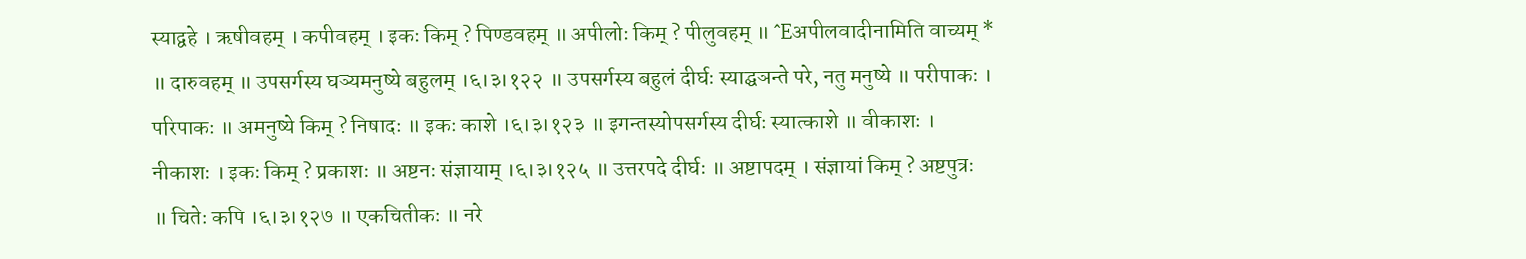स्याद्वहे । ऋषीवहम् । कपीवहम् । इकः किम् ? पिण्डवहम् ॥ अपीलोः किम् ? पीलुवहम् ॥ ^Eअपीलवादीनामिति वाच्यम् * ॥ दारुवहम् ॥ उपसर्गस्य घञ्यमनुष्ये बहुलम् ।६।३।१२२ ॥ उपसर्गस्य बहुलं दीर्घः स्याद्घञन्ते परे, नतु मनुष्ये ॥ परीपाकः । परिपाकः ॥ अमनुष्ये किम् ? निषादः ॥ इकः काशे ।६।३।१२३ ॥ इगन्तस्योपसर्गस्य दीर्घः स्यात्काशे ॥ वीकाशः । नीकाशः । इकः किम् ? प्रकाशः ॥ अष्टनः संज्ञायाम् ।६।३।१२५ ॥ उत्तरपदे दीर्घः ॥ अष्टापदम् । संज्ञायां किम् ? अष्टपुत्रः ॥ चितेः कपि ।६।३।१२७ ॥ एकचितीकः ॥ नरे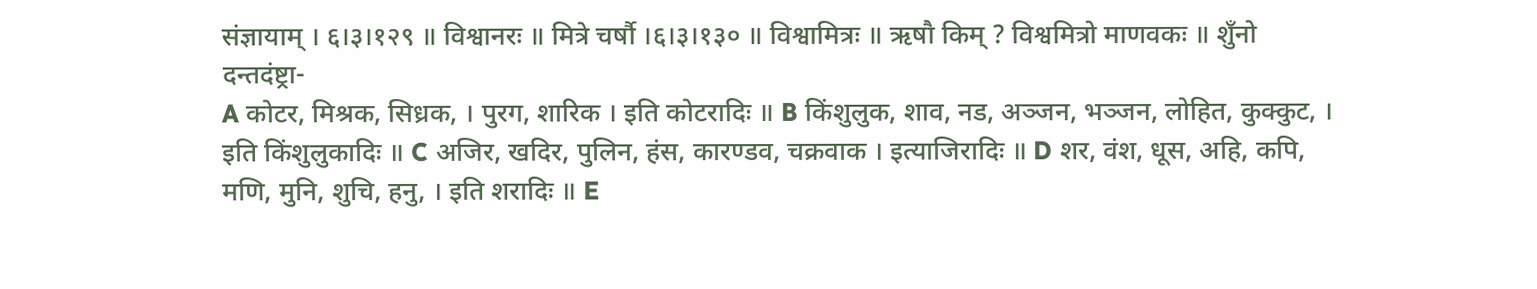संज्ञायाम् । ६।३।१२९ ॥ विश्वानरः ॥ मित्रे चर्षौ ।६।३।१३० ॥ विश्वामित्रः ॥ ऋषौ किम् ? विश्वमित्रो माणवकः ॥ शुँनो दन्तदंष्ट्रा-
A कोटर, मिश्रक, सिध्रक, । पुरग, शारिक । इति कोटरादिः ॥ B किंशुलुक, शाव, नड, अञ्जन, भञ्जन, लोहित, कुक्कुट, । इति किंशुलुकादिः ॥ C अजिर, खदिर, पुलिन, हंस, कारण्डव, चक्रवाक । इत्याजिरादिः ॥ D शर, वंश, धूस, अहि, कपि, मणि, मुनि, शुचि, हनु, । इति शरादिः ॥ E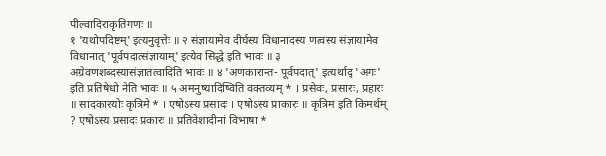पील्वादिराकृतिगणः ॥
१ 'यथोपदिष्टम्' इत्यनुवृत्तेः ॥ २ संज्ञायामेव दीर्घस्य विधानादस्य णत्वस्य संज्ञायामेव विधानात् 'पूर्वपदात्संज्ञायाम्' इत्येव सिद्धे इति भावः ॥ ३ अग्रेवणशब्दस्यासंज्ञातत्वादिति भावः ॥ ४ 'अणकारान्त- पूर्वपदात्' इत्यर्थाद् 'अगः' इति प्रतिषेधो नेति भावः ॥ ५ अमनुष्यादिष्विति वक्तव्यम् * । प्रसेवः, प्रसारः, प्रहारः ॥ सादकारयोः कृत्रिमे * । एषोऽस्य प्रसादः । एषोऽस्य प्राकारः ॥ कृत्रिम इति किमर्थम् ? एषोऽस्य प्रसादः प्रकारः ॥ प्रतिवेशादीनां विभाषा *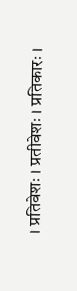। प्रतिवेशः । प्रतीवेशः । प्रतिकारः ।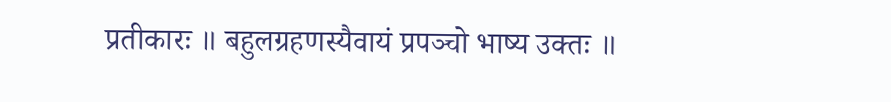प्रतीकारः ॥ बहुलग्रहणस्यैवायं प्रपञ्चो भाष्य उक्तः ॥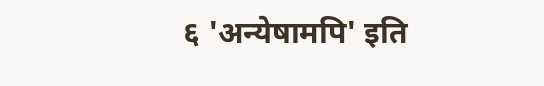६ 'अन्येषामपि' इति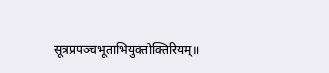सूत्रप्रपञ्चभूताभियुक्तोक्तिरियम्॥